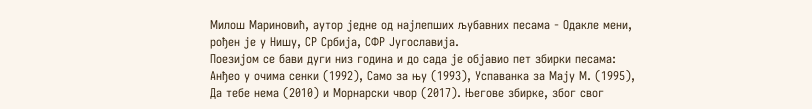Милош Мариновић, аутор једне од најлепших љубавних песама - Одакле мени, рођен је у Нишу, СР Србија, СФР Југославија.
Поезијом се бави дуги низ година и до сада је објавио пет збирки песама: Анђео у очима сенки (1992), Само за њу (1993), Успаванка за Мају М. (1995), Да тебе нема (2010) и Морнарски чвор (2017). Његове збирке, због свог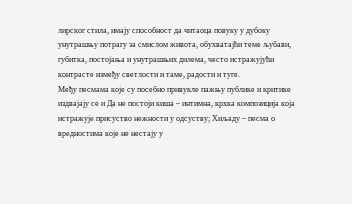лирског стила, имају способност да читаоца повуку у дубоку унутрашњу потрагу за смислом живота, обухватајћи теме љубави, губитка, постојања и унутрашњих дилема, често истражујући контрасте између светлости и таме, радости и туге.
Међу песмама које су посебно привукле пажњу публике и критике издвајају се и Да не постоји киша – интимна, крхка композиција која истражује присуство нежности у одсуству; Хиљаду – песма о вредностима које не нестају у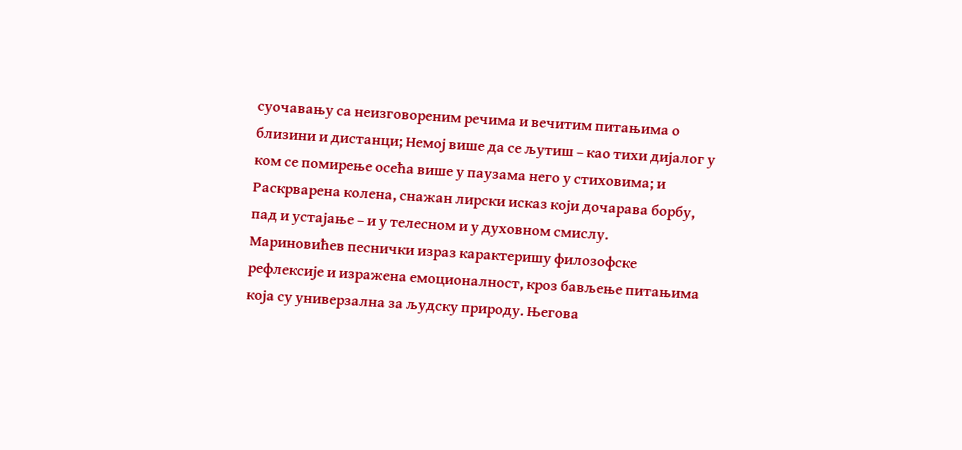суочавању са неизговореним речима и вечитим питањима о близини и дистанци; Немој више да се љутиш – као тихи дијалог у ком се помирење осећа више у паузама него у стиховима; и Раскрварена колена, снажан лирски исказ који дочарава борбу, пад и устајање – и у телесном и у духовном смислу.
Мариновићев песнички израз карактеришу филозофске рефлексије и изражена емоционалност, кроз бављење питањима која су универзална за људску природу. Његова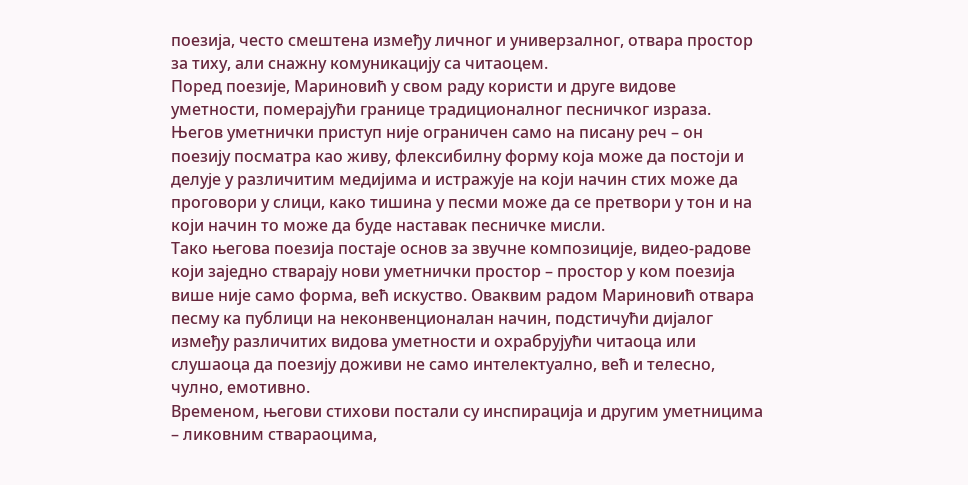поезија, често смештена између личног и универзалног, отвара простор за тиху, али снажну комуникацију са читаоцем.
Поред поезије, Мариновић у свом раду користи и друге видове уметности, померајући границе традиционалног песничког израза. Његов уметнички приступ није ограничен само на писану реч – он поезију посматра као живу, флексибилну форму која може да постоји и делује у различитим медијима и истражује на који начин стих може да проговори у слици, како тишина у песми може да се претвори у тон и на који начин то може да буде наставак песничке мисли.
Тако његова поезија постаје основ за звучне композиције, видео-радове који заједно стварају нови уметнички простор – простор у ком поезија више није само форма, већ искуство. Оваквим радом Мариновић отвара песму ка публици на неконвенционалан начин, подстичући дијалог између различитих видова уметности и охрабрујући читаоца или слушаоца да поезију доживи не само интелектуално, већ и телесно, чулно, емотивно.
Временом, његови стихови постали су инспирација и другим уметницима – ликовним ствараоцима,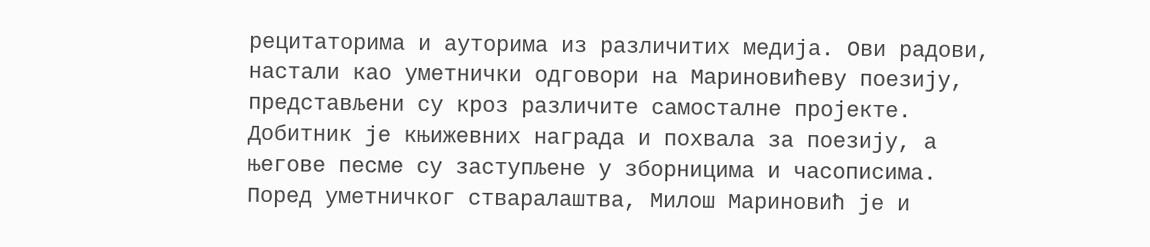рецитаторима и ауторима из различитих медија. Ови радови, настали као уметнички одговори на Мариновићеву поезију, представљени су кроз различите самосталне пројекте.
Добитник је књижевних награда и похвала за поезију, а његове песме су заступљене у зборницима и часописима.
Поред уметничког стваралаштва, Милош Мариновић је и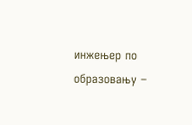инжењер по образовању –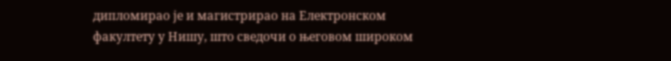дипломирао је и магистрирао на Електронском факултету у Нишу, што сведочи о његовом широком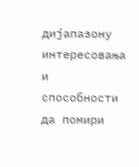дијапазону интересовања и способности да помири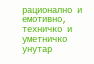рационално и емотивно, техничко и уметничко унутар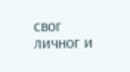свог личног и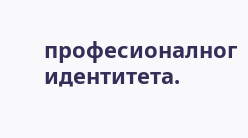професионалног идентитета.